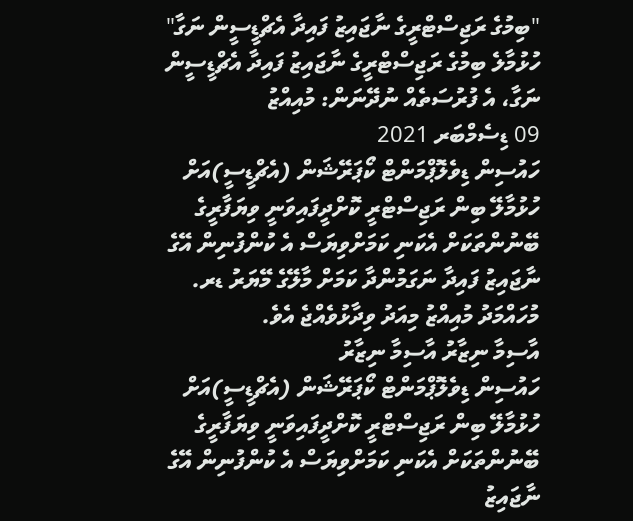"ބިމުގެ ރަޖިސްޓްރީގެ ނާޖައިޒު ފައިދާ އެޗްޑީސީން ނަގާ"
ހުޅުމާލެ ބިމުގެ ރަޖިސްޓްރީގެ ނާޖައިޒު ފައިދާ އެޗްޑީސީން ނަގާ، އެ ފުރުސަތެއް ނުދޭނަން: މުއިއްޒު
09 ޑިސެމްބަރ 2021
ހައުސިން ޑިވެލޮޕްމަންޓް ކޯޕަރޭޝަން (އެޗްޑީސީ)އަށް ހުޅުމާލޭ ބިން ރަޖިސްޓްރީ ކޮށްދީފައިވަނީ ވިޔަފާރީގެ ބޭނުންތަކަށް އެކަނި ކަމަށްވިޔަސް އެ ކުންފުނިން އޭގެ ނާޖައިޒު ފައިދާ ނަގަމުންދާ ކަމަށް މާލޭގެ މޭޔަރު ޑރ. މުހައްމަދު މުއިއްޒު މިއަދު ވިދާޅުވެއްޖެ އެވެ.
އާސިމާ ނިޒާރު އާސިމާ ނިޒާރު
ހައުސިން ޑިވެލޮޕްމަންޓް ކޯޕަރޭޝަން (އެޗްޑީސީ)އަށް ހުޅުމާލޭ ބިން ރަޖިސްޓްރީ ކޮށްދީފައިވަނީ ވިޔަފާރީގެ ބޭނުންތަކަށް އެކަނި ކަމަށްވިޔަސް އެ ކުންފުނިން އޭގެ ނާޖައިޒު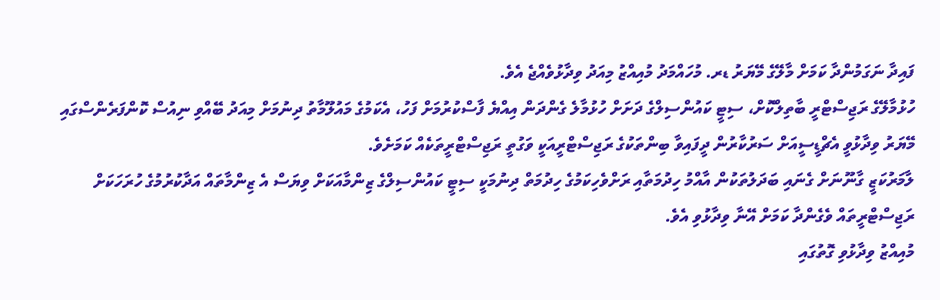ފައިދާ ނަގަމުންދާ ކަމަށް މާލޭގެ މޭޔަރު ޑރ. މުހައްމަދު މުއިއްޒު މިއަދު ވިދާޅުވެއްޖެ އެވެ.
ހުޅުމާލޭގެ ރަޖިސްޓްރީ ބާތިލްކޮށް، ސިޓީ ކައުންސިލްގެ ދަށަށް ހުޅުމާލެ ގެންދަން އިއްޔެ ފާސްކުރުމަށް ފަހު، އެކަމުގެ މައުލޫމާތު ދިނުމަށް މިއަދު ބޭއްވި ނިއުސް ކޮންފަރެންސްގައި މޭޔަރު ވިދާޅުވީ އެޗްޑީސީއަށް ސަރުކާރުން ދީފައިވާ ބިންތަކުގެ ރަޖިސްޓްރީއަކީ ވަގުތީ ރަޖިސްޓްރީތަކެއް ކަމަށެވެ.
ލާމަރުކަޒީ ގާނޫނަށް ގެނައި ބަދަލުތަކުން އާއްމު ހިދުމަތާއި ރަށްވެހިކަމުގެ ހިދުމަތް ދިނުމަކީ ސިޓީ ކައުންސިލްގެ ޒިންމާއަކަށް ވިޔަސް އެ ޒިންމާތައް އަދާކުރުމުގެ ހުރަހަކަށް ރަޖިސްޓްރީތައް ވެގެންދާ ކަމަށް އޭނާ ވިދާޅުވި އެވެ.
މުއިއްޒު ވިދާޅުވި ގޮތުގައި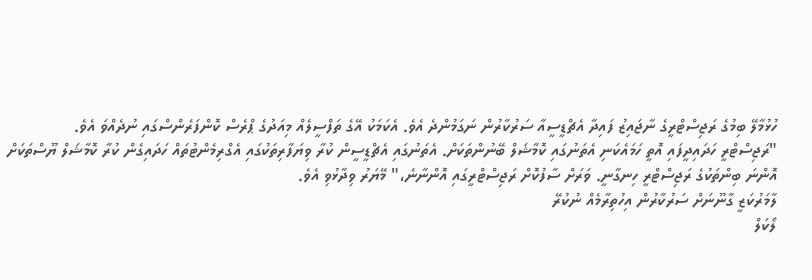ހުޅުމާލޭ ބިމުގެ ރަޖިސްޓްރީގެ ނާޖައިޒު ފައިދާ އެޗްޑީސީއާ ސަރުކާރުން ނަގަމުންދެ އެވެ. އެކަމަކު އޭގެ ތަފްސީލެއް މިއަދުގެ ޕްރެސް ކޮންފަރެންސްގައި ނުދެއްވަ އެވެ.
"ރަޖިސްޓްރީ ހަދައިދީފައި އޮތީ ހަމައެކަނި އެތަނުގައި ކޮމާޝަލް ބޭނުންތަކަށް. އެތަނުގައި އެޗްޑީސީން ކުރާ ވިޔަފާރިތަކުގައި އެގްރިމެންޓުތައް ހަދައިގެން ކުރާ ކޮމާޝަލް ޔޫސްތަކަށް އޮންނަ ބިންތަކުގެ ރަޖިސްޓްރީ ހިނގާނީ. ވަރަށް ސާފުކޮށް ރަޖިސްޓްރީގައި އޮންނާނެ،" މޭޔަރު ވިދާޅުވި އެވެ.
ލާމަރުކަޒީ ގާނޫނަށް ސަރުކާރުން އިހުތިރާމެއް ނުކުރޭ
ލޯކަލް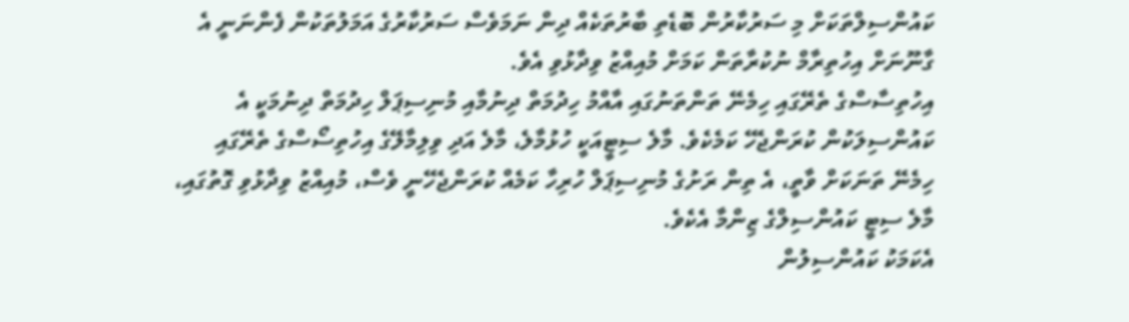ކައުންސިލްތަކަށް މި ސަރުކާރުން ބޮޑެތި ބާރުތަކެއް ދިން ނަމަވެސް ސަރުކާރުގެ އަމަލުތަކުން ފެންނަނީ އެ ގާނޫނަށް އިހުތިރާމް ނުކުރާތަން ކަމަށް މުއިއްޒު ވިދާޅުވި އެވެ.
އިހުތިސާސްގެ ތެރޭގައި ހިމެނޭ ތަންތަނުގައި އާއްމު ހިދުމަތް ދިނުމާއި މުނިސިޕަލް ހިދުމަތް ދިނުމަކީ އެ ކައުންސިލަކުން ކުރަންޖެހޭ ކަމެކެވެ. މާލެ ސިޓީއަކީ ހުޅުމާލެ، މާލެ އަދި ވިލިމާލޭގެ އިހުތިސޯސްގެ ތެރޭގައި ހިމެނޭ ތަނަކަށް ވާތީ، އެ ތިން ރަށުގެ މުނިސިޕަލް ހުރިހާ ކަމެއް ކުރަންޖެހޭނީ ވެސް، މުއިއްޒު ވިދާޅުވި ގޮތުގައި، މާލެ ސިޓީ ކައުންސިލްގެ ޒިންމާ އެކެވެ.
އެކަމަކު ކައުންސިލުން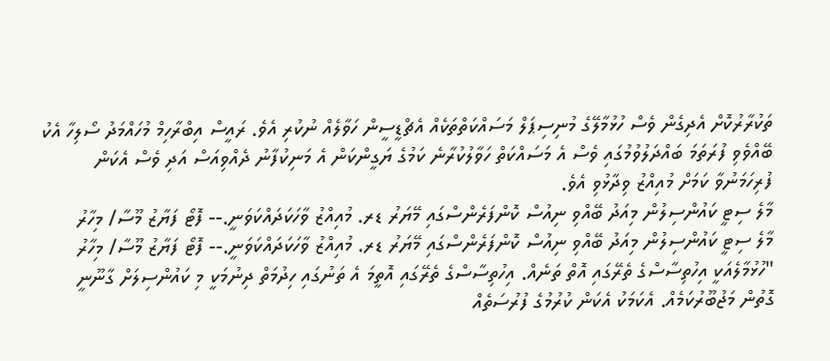ތަކުރާރުކޮށް އެދިގެން ވެސް ހުޅުމާލޭގެ މުނިސިޕަލް މަސައްކަތްތަކެއް އެޗްޑީސީން ހަވާލެއް ނުކުރި އެވެ. ރައީސް އިބްރާހިމް މުހައްމަދު ސޯލިހާ އެކު ބޭއްވެވި ފުރަތަމަ ބައްދަލުވުމުގައި ވެސް އެ މަސައްކަތް ހަވާލުކުރާނެ ކަމުގެ ޔަގީންކަން އެ މަނިކުފާނު ދެއްވިއަސް އަދި ވެސް އެކަން ފުރިހަމަނުވާ ކަމަށް މުއިއްޒު ވިދާޅުވި އެވެ.
މާލެ ސިޓީ ކައުންސިލުން މިއަދު ބޭއްވި ނިއުސް ކޮންފަރެންސްގައި މޭޔަރު ޑރ. މުއިއްޒު ވާހަކަދައްކަވަނީ.-- ފޮޓޯ ފަޔާޒު މޫސާ/ މިހާރު
މާލެ ސިޓީ ކައުންސިލުން މިއަދު ބޭއްވި ނިއުސް ކޮންފަރެންސްގައި މޭޔަރު ޑރ. މުއިއްޒު ވާހަކަދައްކަވަނީ.-- ފޮޓޯ ފަޔާޒު މޫސާ/ މިހާރު
"ހުޅުމާލެއަކީ އިހުތިސާސްގެ ތެރޭގައި އޮތް ތަނެއް. އިހުތިސާސްގެ ތެރޭގައި އޮތީމަ އެ ތަނުގައި ހިދުމަތް ދިނުމަކީ މި ކައުންސިލަށް ގާނޫނީ ގޮތުން މަޖުބޫރުކަމެއް. އެކަމަކު އެކަން ކުރުމުގެ ފުރުސަތެއް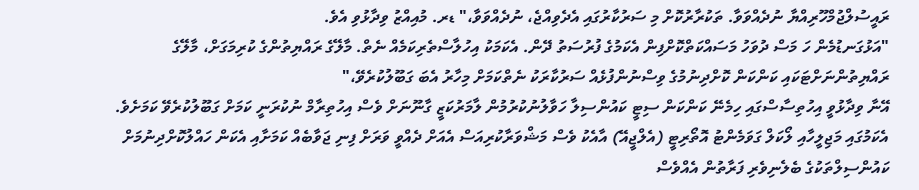ރައީސުލްޖުމްހޫރިއްޔާ ނުދެއްވަވާ. ތަކުރާރުކޮށް މި ސަރުކާރުގައި އެދެވިއްޖެ، ނުދެއްވަވާ،" ޑރ. މުއިއްޒު ވިދާޅުވި އެވެ.
"އަޅުގަނޑުމެން ހަ މަސް ދުވަހު މަސައްކަތްކޮށްފިން އެކަމުގެ ފުރުސަތު ދޭން. އެކަމަކު އިހުލާސްތެރިކަމެއް ނެތް. މާލޭގެ ރައްޔިތުންގެ ކުރިމަގަށް، މާލޭގެ ރައްޔިތުންނަށްޓަކައި ކަންކަން ކޮށްދިނުމުގެ ވިސްނުންފުޅެއް ސަރުކާރަކު ނެތްކަމަށް މިހާރު އެބަ ގަބޫލުކުރެވޭ،"
އޭނާ ވިދާޅުވީ އިހުތިސާސްގައި ހިމެނޭ ކަންކަން ސިޓީ ކައުންސިލާ ހަވާލުނުކުރުމުން ލާމަރުކަޒީ ގާނޫނަށް ވެސް އިހުތިރާމް ނުކުރަނީ ކަމަށް ގަބޫލުކުރެވޭ ކަމަށެވެ.
އެކަމުގައި މަޖިލީހާއި ލޯކަލް ގަވަމެންޓު އޮތޯރިޓީ (އެލްޖީއޭ) އާއެކު ވެސް މަޝްވަރާކުރިއަސް އެއަށް ދެއްވީ ވަރަށް ފިނި ޖަވާބެއް ކަމަށާއި އެކަން ހައްލުކޮށްދިނުމަށް ކައުންސިލްތަކުގެ ބެލެނިވެރި ފަރާތުން އެއްވެސް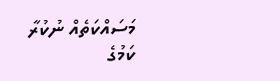މަސައްކަތެއް ނުކުރާ ކަމުގެ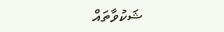ޝަކުވާތައް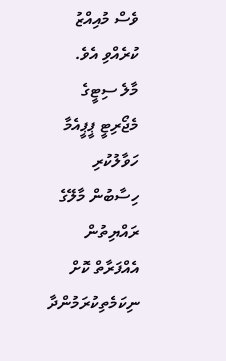ވެސް މުއިއްޒު ކުރެއްވި އެވެ.
މާލެ ސިޓީގެ މެޖޯރިޓީ ޕީޕީއެމާ ހަވާލުކުރި ހިސާބުން މާލޭގެ ރައްޔިތުން އެއްފަރާތް ކޮށް ނިކަމެތިކުރަމުންދާ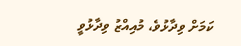ކަމަށް ވިދާޅުވެ، މުއިއްޒު ވިދާޅުވީ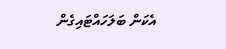އެކަން ބަލަހައްޓައިގެން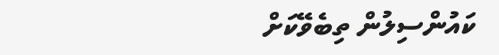ކައުންސިލުން ތިބެވޭކަށް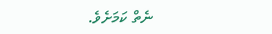ނެތް ކަމަށެވެ.